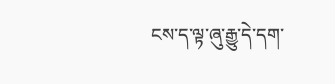ངས་ད་ལྟ་ཞུ་རྒྱུ་དེ་དག་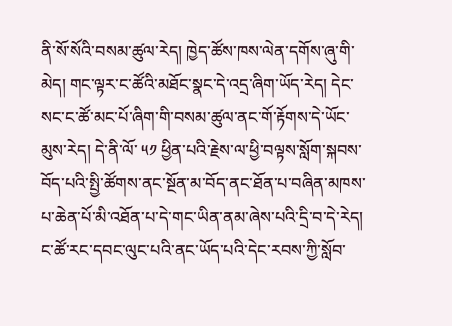ནི་སོ་སོའི་བསམ་ཚུལ་རེད། ཁྱེད་ཚོས་ཁས་ལེན་དགོས་ཞུ་གི་མེད། གང་ལྟར་ང་ཚོའི་མཐོང་སྣང་དེ་འདྲ་ཞིག་ཡོད་རེད། དེང་སང་ང་ཚོ་མང་པོ་ཞིག་གི་བསམ་ཚུལ་ནང་གོ་རྟོགས་དེ་ཡོང་མུས་རེད། དེ་ནི་ལོ་ ༥༡ ཕྱིན་པའི་རྗེས་ལ་ཕྱི་བལྟས་སློག་སྐབས་བོད་པའི་སྤྱི་ཚོགས་ནང་སྔོན་མ་བོད་ནང་ཐོན་པ་བཞིན་མཁས་པ་ཆེན་པོ་མི་འཐོན་པ་དེ་གང་ཡིན་ནམ་ཞེས་པའི་དྲི་བ་དེ་རེད། ང་ཚོ་རང་དབང་ལུང་པའི་ནང་ཡོད་པའི་དེང་རབས་ཀྱི་སློབ་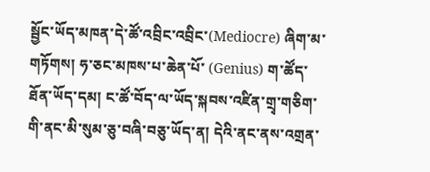སྦྱོང་ཡོད་མཁན་དེ་ཚོ་འབྲིང་འབྲིང་(Mediocre) ཞིག་མ་གཏོགས། ཧ་ཅང་མཁས་པ་ཆེན་པོ་ (Genius) ག་ཚོད་ཐོན་ཡོད་དམ། ང་ཚོ་བོད་ལ་ཡོད་སྐབས་འཛིན་གྲྭ་གཅིག་གི་ནང་མི་སུམ་ཅུ་བཞི་བཅུ་ཡོད་ན། དེའི་ནང་ནས་འགྲན་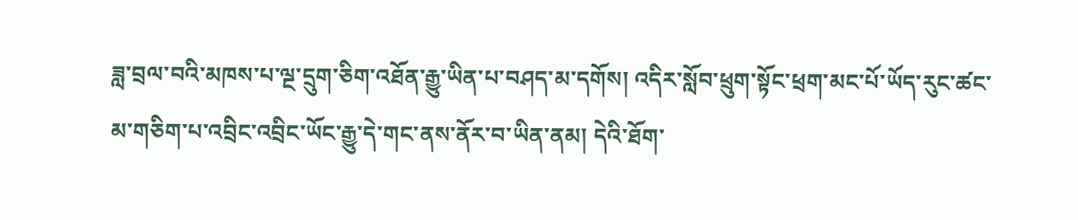ཟླ་བྲལ་བའི་མཁས་པ་ལྔ་དྲུག་ཅིག་འཐོན་རྒྱུ་ཡིན་པ་བཤད་མ་དགོས། འདིར་སློབ་ཕྲུག་སྟོང་ཕྲག་མང་པོ་ཡོད་རུང་ཚང་མ་གཅིག་པ་འབྲིང་འབྲིང་ཡོང་རྒྱུ་དེ་གང་ནས་ནོར་བ་ཡིན་ནམ། དེའི་ཐོག་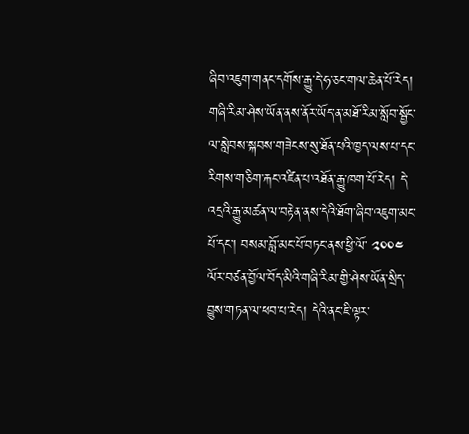ཞིབ་འཇུག་གནང་དགོས་རྒྱུ་དེ་ཧ་ཅང་གལ་ཆེན་པོ་རེད། གཞི་རིམ་ཤེས་ཡོན་ནས་ནོར་ཡོད་ན་མཐོ་རིམ་སློབ་སྦྱོང་ལ་སླེབས་སྐབས་གཟེངས་སུ་ཐོན་པའི་ཁྱད་ལས་པ་དང་རིགས་གཅིག་རྐང་འཛིན་པ་འཐོན་རྒྱུ་ཁག་པོ་རེད། དེ་འདྲའི་རྒྱུ་མཚན་ལ་བརྟེན་ནས་དེའི་ཐོག་ཞིབ་འཇུག་མང་པོ་དང་། བསམ་བློ་མང་པོ་བཏང་ནས་ཕྱི་ལོ་ ༢༠༠༤ ལོར་བཙན་བྱོལ་བོད་མིའི་གཞི་རིམ་གྱི་ཤེས་ཡོན་སྲིད་བྱུས་གཏན་ལ་ཕབ་པ་རེད། དེའི་ནང་ཇི་ལྟར་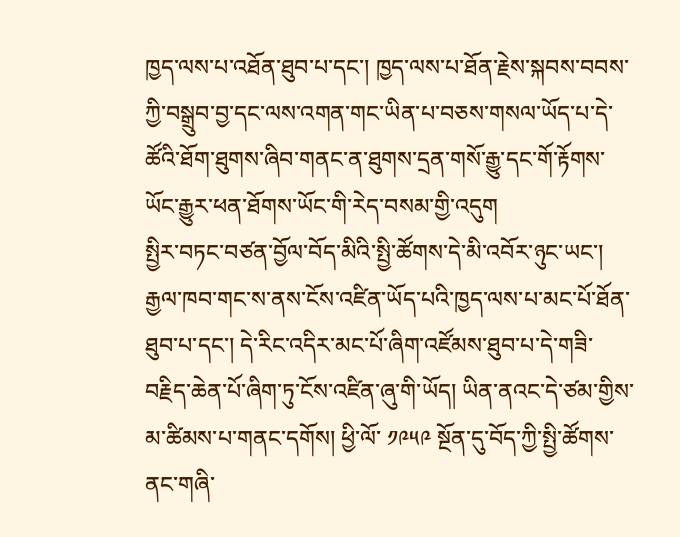ཁྱད་ལས་པ་འཐོན་ཐུབ་པ་དང་། ཁྱད་ལས་པ་ཐོན་རྗེས་སྐབས་བབས་ཀྱི་བསྒྲུབ་བྱ་དང་ལས་འགན་གང་ཡིན་པ་བཅས་གསལ་ཡོད་པ་དེ་ཚོའི་ཐོག་ཐུགས་ཞིབ་གནང་ན་ཐུགས་དྲན་གསོ་རྒྱུ་དང་གོ་རྟོགས་ཡོང་རྒྱུར་ཕན་ཐོགས་ཡོང་གི་རེད་བསམ་གྱི་འདུག
སྤྱིར་བཏང་བཙན་བྱོལ་བོད་མིའི་སྤྱི་ཚོགས་དེ་མི་འབོར་ཉུང་ཡང་། རྒྱལ་ཁབ་གང་ས་ནས་ངོས་འཛིན་ཡོད་པའི་ཁྱད་ལས་པ་མང་པོ་ཐོན་ཐུབ་པ་དང་། དེ་རིང་འདིར་མང་པོ་ཞིག་འཛོམས་ཐུབ་པ་དེ་གཟི་བརྗིད་ཆེན་པོ་ཞིག་ཏུ་ངོས་འཛིན་ཞུ་གི་ཡོད། ཡིན་ནའང་དེ་ཙམ་གྱིས་མ་ཚིམས་པ་གནང་དགོས། ཕྱི་ལོ་ ༡༩༥༩ སྔོན་དུ་བོད་ཀྱི་སྤྱི་ཚོགས་ནང་གཞི་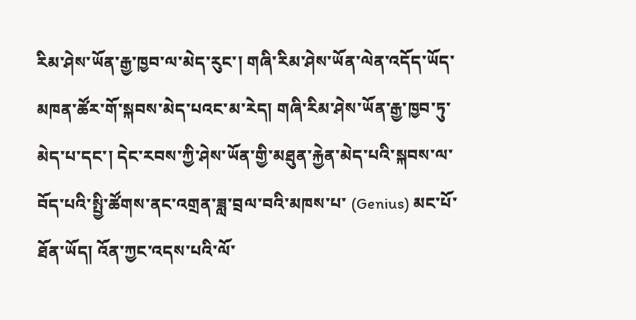རིམ་ཤེས་ཡོན་རྒྱ་ཁྱབ་ལ་མེད་རུང་། གཞི་རིམ་ཤེས་ཡོན་ལེན་འདོད་ཡོད་མཁན་ཚོར་གོ་སྐབས་མེད་པའང་མ་རེད། གཞི་རིམ་ཤེས་ཡོན་རྒྱ་ཁྱབ་ཏུ་མེད་པ་དང་། དེང་རབས་ཀྱི་ཤེས་ཡོན་གྱི་མཐུན་རྐྱེན་མེད་པའི་སྐབས་ལ་བོད་པའི་སྤྱི་ཚོགས་ནང་འགྲན་ཟླ་བྲལ་བའི་མཁས་པ་ (Genius) མང་པོ་ཐོན་ཡོད། འོན་ཀྱང་འདས་པའི་ལོ་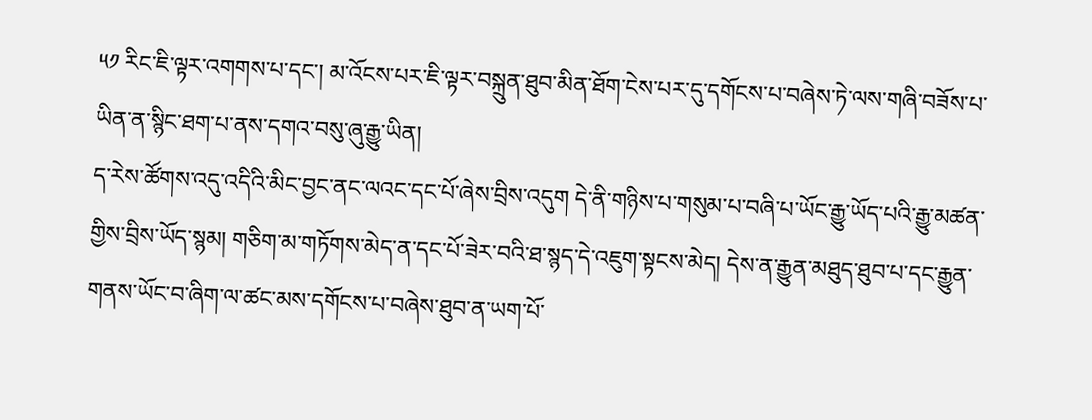༥༡ རིང་ཇི་ལྟར་འགགས་པ་དང་། མ་འོངས་པར་ཇི་ལྟར་བསྐྲུན་ཐུབ་མིན་ཐོག་ངེས་པར་དུ་དགོངས་པ་བཞེས་ཏེ་ལས་གཞི་བཟོས་པ་ཡིན་ན་སྙིང་ཐག་པ་ནས་དགའ་བསུ་ཞུ་རྒྱུ་ཡིན།
ད་རེས་ཚོགས་འདུ་འདིའི་མིང་བྱང་ནང་ལའང་དང་པོ་ཞེས་བྲིས་འདུག དེ་ནི་གཉིས་པ་གསུམ་པ་བཞི་པ་ཡོང་རྒྱུ་ཡོད་པའི་རྒྱུ་མཚན་གྱིས་བྲིས་ཡོད་སྙམ། གཅིག་མ་གཏོགས་མེད་ན་དང་པོ་ཟེར་བའི་ཐ་སྙད་དེ་འཇུག་སྟངས་མེད། དེས་ན་རྒྱུན་མཐུད་ཐུབ་པ་དང་རྒྱུན་གནས་ཡོང་བ་ཞིག་ལ་ཚང་མས་དགོངས་པ་བཞེས་ཐུབ་ན་ཡག་པོ་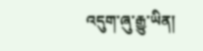འདུག་ཞུ་རྒྱུ་ཡིན།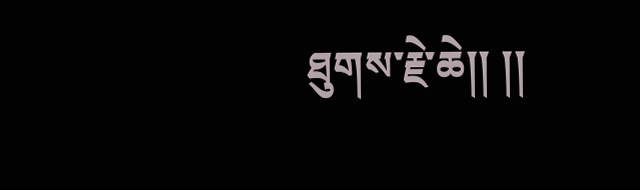ཐུགས་རྗེ་ཆེ།། །།